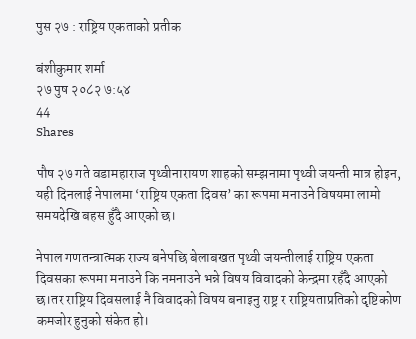पुस २७ : राष्ट्रिय एकताको प्रतीक

बंशीकुमार शर्मा
२७ पुष २०८२ ७:५४
44
Shares

पौष २७ गते वडामहाराज पृथ्वीनारायण शाहको सम्झनामा पृथ्वी जयन्ती मात्र होइन, यही दिनलाई नेपालमा ‘राष्ट्रिय एकता दिवस’ का रूपमा मनाउने विषयमा लामो समयदेखि बहस हुँदै आएको छ।

नेपाल गणतन्त्रात्मक राज्य बनेपछि बेलाबखत पृथ्वी जयन्तीलाई राष्ट्रिय एकता दिवसका रूपमा मनाउने कि नमनाउने भन्ने विषय विवादको केन्द्रमा रहँदै आएको छ।तर राष्ट्रिय दिवसलाई नै विवादको विषय बनाइनु राष्ट्र र राष्ट्रियताप्रतिको दृष्टिकोण कमजोर हुनुको संकेत हो।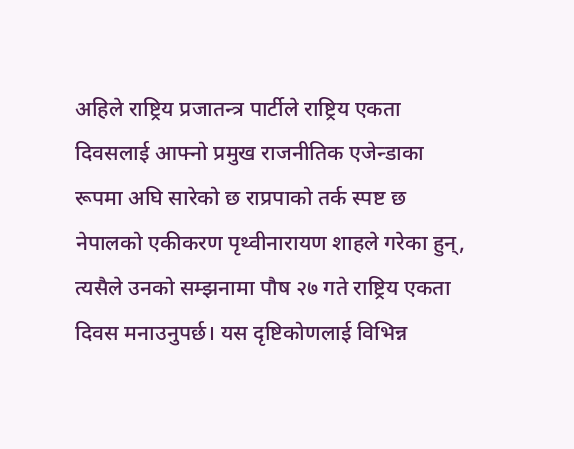अहिले राष्ट्रिय प्रजातन्त्र पार्टीले राष्ट्रिय एकता दिवसलाई आफ्नो प्रमुख राजनीतिक एजेन्डाका रूपमा अघि सारेको छ राप्रपाको तर्क स्पष्ट छ नेपालको एकीकरण पृथ्वीनारायण शाहले गरेका हुन्, त्यसैले उनको सम्झनामा पौष २७ गते राष्ट्रिय एकता दिवस मनाउनुपर्छ। यस दृष्टिकोणलाई विभिन्न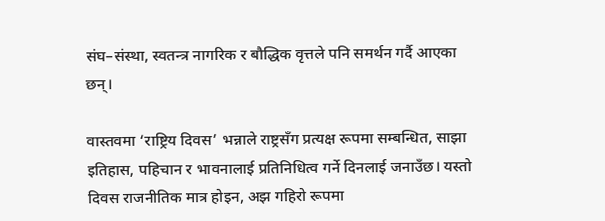संघ–संस्था, स्वतन्त्र नागरिक र बौद्धिक वृत्तले पनि समर्थन गर्दै आएका छन्।

वास्तवमा ‘राष्ट्रिय दिवस’ भन्नाले राष्ट्रसँग प्रत्यक्ष रूपमा सम्बन्धित, साझा इतिहास, पहिचान र भावनालाई प्रतिनिधित्व गर्ने दिनलाई जनाउँछ। यस्तो दिवस राजनीतिक मात्र होइन, अझ गहिरो रूपमा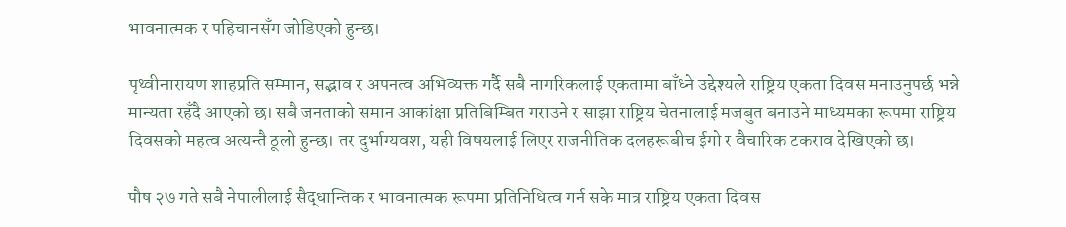भावनात्मक र पहिचानसँग जोडिएको हुन्छ।

पृथ्वीनारायण शाहप्रति सम्मान, सद्भाव र अपनत्व अभिव्यक्त गर्दै सबै नागरिकलाई एकतामा बाँध्ने उद्देश्यले राष्ट्रिय एकता दिवस मनाउनुपर्छ भन्ने मान्यता रहँदै आएको छ। सबै जनताको समान आकांक्षा प्रतिबिम्बित गराउने र साझा राष्ट्रिय चेतनालाई मजबुत बनाउने माध्यमका रूपमा राष्ट्रिय दिवसको महत्व अत्यन्तै ठूलो हुन्छ। तर दुर्भाग्यवश, यही विषयलाई लिएर राजनीतिक दलहरूबीच ईगो र वैचारिक टकराव देखिएको छ।

पौष २७ गते सबै नेपालीलाई सैद्धान्तिक र भावनात्मक रूपमा प्रतिनिधित्व गर्न सके मात्र राष्ट्रिय एकता दिवस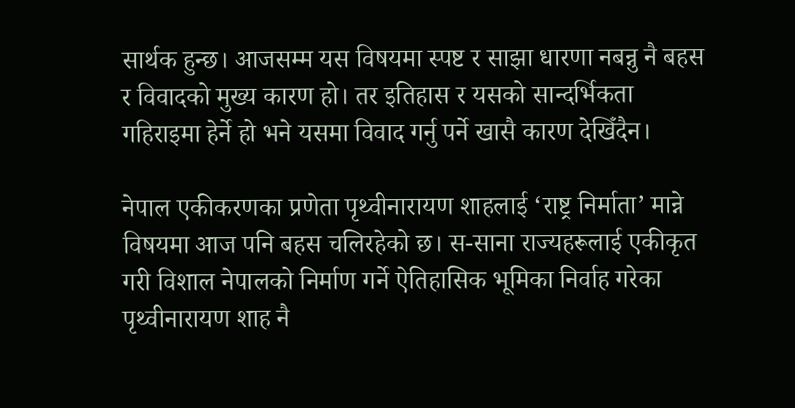सार्थक हुन्छ। आजसम्म यस विषयमा स्पष्ट र साझा धारणा नबन्नु नै बहस र विवादको मुख्य कारण हो। तर इतिहास र यसको सान्दर्भिकता गहिराइमा हेर्ने हो भने यसमा विवाद गर्नु पर्ने खासै कारण देखिँदैन।

नेपाल एकीकरणका प्रणेता पृथ्वीनारायण शाहलाई ‘राष्ट्र निर्माता’ मान्ने विषयमा आज पनि बहस चलिरहेको छ। स-साना राज्यहरूलाई एकीकृत गरी विशाल नेपालको निर्माण गर्ने ऐतिहासिक भूमिका निर्वाह गरेका पृथ्वीनारायण शाह नै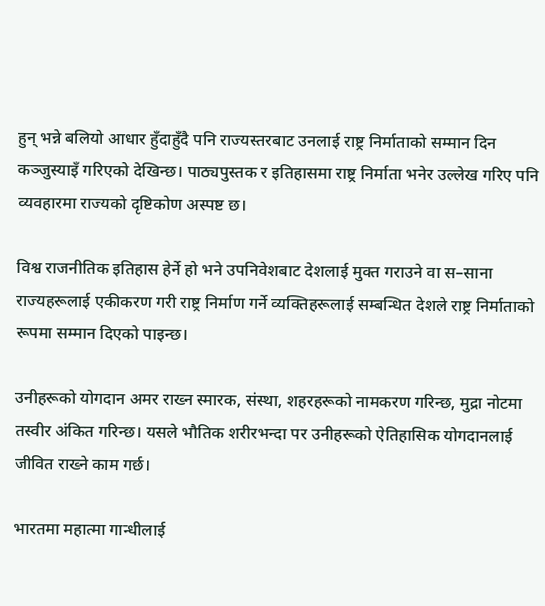हुन् भन्ने बलियो आधार हुँदाहुँदै पनि राज्यस्तरबाट उनलाई राष्ट्र निर्माताको सम्मान दिन कञ्जुस्याइँ गरिएको देखिन्छ। पाठ्यपुस्तक र इतिहासमा राष्ट्र निर्माता भनेर उल्लेख गरिए पनि व्यवहारमा राज्यको दृष्टिकोण अस्पष्ट छ।

विश्व राजनीतिक इतिहास हेर्ने हो भने उपनिवेशबाट देशलाई मुक्त गराउने वा स–साना राज्यहरूलाई एकीकरण गरी राष्ट्र निर्माण गर्ने व्यक्तिहरूलाई सम्बन्धित देशले राष्ट्र निर्माताको रूपमा सम्मान दिएको पाइन्छ।

उनीहरूको योगदान अमर राख्न स्मारक, संस्था, शहरहरूको नामकरण गरिन्छ, मुद्रा नोटमा तस्वीर अंकित गरिन्छ। यसले भौतिक शरीरभन्दा पर उनीहरूको ऐतिहासिक योगदानलाई जीवित राख्ने काम गर्छ।

भारतमा महात्मा गान्धीलाई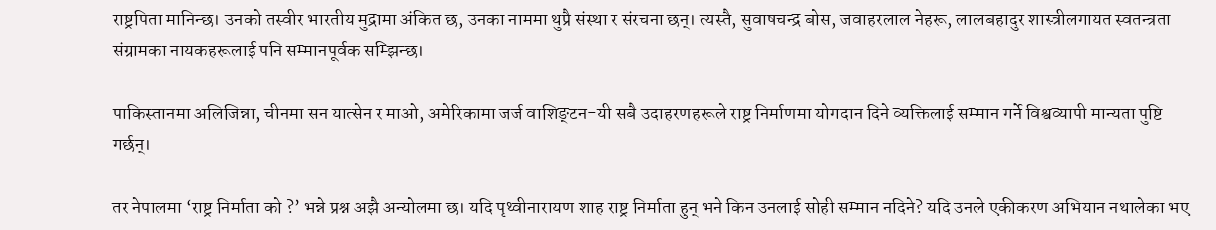राष्ट्रपिता मानिन्छ। उनको तस्वीर भारतीय मुद्रामा अंकित छ, उनका नाममा थुप्रै संस्था र संरचना छन्। त्यस्तै, सुवाषचन्द्र बोस, जवाहरलाल नेहरू, लालबहादुर शास्त्रीलगायत स्वतन्त्रता संग्रामका नायकहरूलाई पनि सम्मानपूर्वक सम्झिन्छ।

पाकिस्तानमा अलिजिन्ना, चीनमा सन यात्सेन र माओ, अमेरिकामा जर्ज वाशिङ्टन-यी सबै उदाहरणहरूले राष्ट्र निर्माणमा योगदान दिने व्यक्तिलाई सम्मान गर्ने विश्वव्यापी मान्यता पुष्टि गर्छन्।

तर नेपालमा ‘राष्ट्र निर्माता को ?’ भन्ने प्रश्न अझै अन्योलमा छ। यदि पृथ्वीनारायण शाह राष्ट्र निर्माता हुन् भने किन उनलाई सोही सम्मान नदिने? यदि उनले एकीकरण अभियान नथालेका भए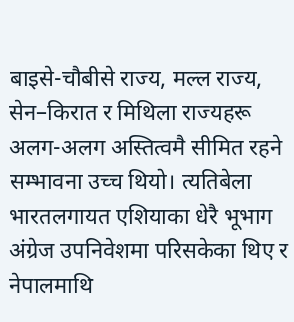बाइसे-चौबीसे राज्य, मल्ल राज्य, सेन–किरात र मिथिला राज्यहरू अलग-अलग अस्तित्वमै सीमित रहने सम्भावना उच्च थियो। त्यतिबेला भारतलगायत एशियाका धेरै भूभाग अंग्रेज उपनिवेशमा परिसकेका थिए र नेपालमाथि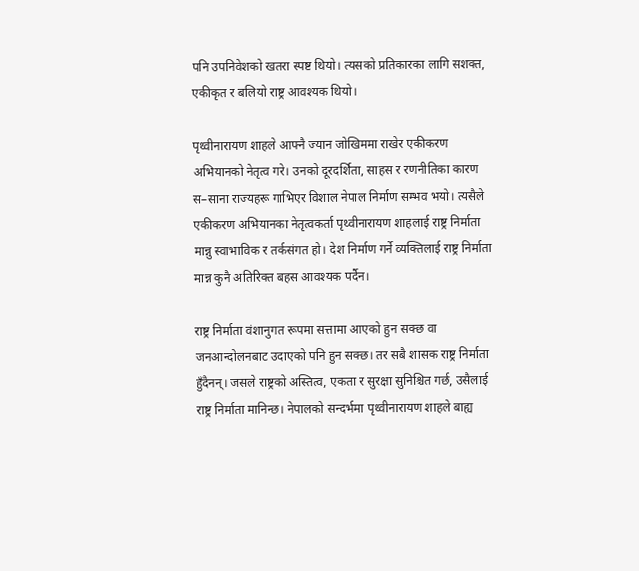पनि उपनिवेशको खतरा स्पष्ट थियो। त्यसको प्रतिकारका लागि सशक्त, एकीकृत र बलियो राष्ट्र आवश्यक थियो।

पृथ्वीनारायण शाहले आफ्नै ज्यान जोखिममा राखेर एकीकरण अभियानको नेतृत्व गरे। उनको दूरदर्शिता, साहस र रणनीतिका कारण स–साना राज्यहरू गाभिएर विशाल नेपाल निर्माण सम्भव भयो। त्यसैले एकीकरण अभियानका नेतृत्वकर्ता पृथ्वीनारायण शाहलाई राष्ट्र निर्माता मान्नु स्वाभाविक र तर्कसंगत हो। देश निर्माण गर्ने व्यक्तिलाई राष्ट्र निर्माता मान्न कुनै अतिरिक्त बहस आवश्यक पर्दैन।

राष्ट्र निर्माता वंशानुगत रूपमा सत्तामा आएको हुन सक्छ वा जनआन्दोलनबाट उदाएको पनि हुन सक्छ। तर सबै शासक राष्ट्र निर्माता हुँदैनन्। जसले राष्ट्रको अस्तित्व, एकता र सुरक्षा सुनिश्चित गर्छ, उसैलाई राष्ट्र निर्माता मानिन्छ। नेपालको सन्दर्भमा पृथ्वीनारायण शाहले बाह्य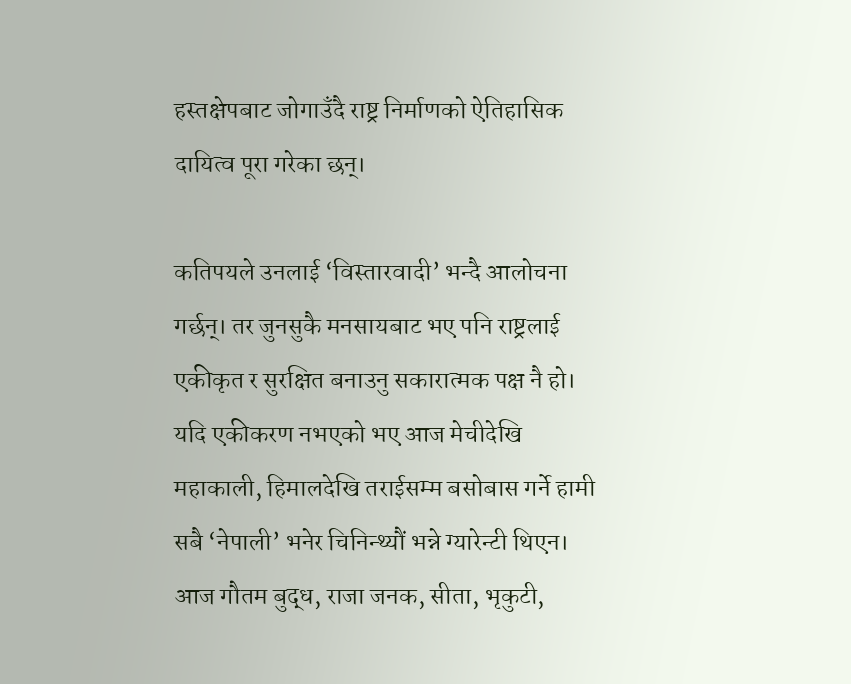हस्तक्षेपबाट जोगाउँदै राष्ट्र निर्माणको ऐतिहासिक दायित्व पूरा गरेका छन्।

कतिपयले उनलाई ‘विस्तारवादी’ भन्दै आलोचना गर्छन्। तर जुनसुकै मनसायबाट भए पनि राष्ट्रलाई एकीकृत र सुरक्षित बनाउनु सकारात्मक पक्ष नै हो। यदि एकीकरण नभएको भए आज मेचीदेखि महाकाली, हिमालदेखि तराईसम्म बसोबास गर्ने हामी सबै ‘नेपाली’ भनेर चिनिन्थ्यौं भन्ने ग्यारेन्टी थिएन। आज गौतम बुद्ध, राजा जनक, सीता, भृकुटी,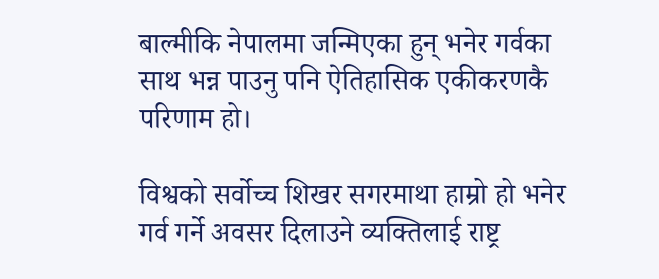बाल्मीकि नेपालमा जन्मिएका हुन् भनेर गर्वका साथ भन्न पाउनु पनि ऐतिहासिक एकीकरणकै परिणाम हो।

विश्वको सर्वोच्च शिखर सगरमाथा हाम्रो हो भनेर गर्व गर्ने अवसर दिलाउने व्यक्तिलाई राष्ट्र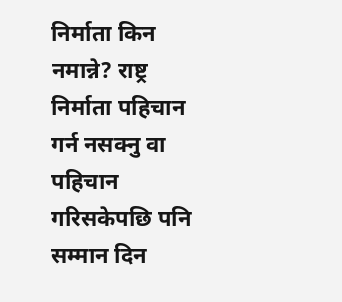निर्माता किन नमान्ने? राष्ट्र निर्माता पहिचान गर्न नसक्नु वा पहिचान गरिसकेपछि पनि सम्मान दिन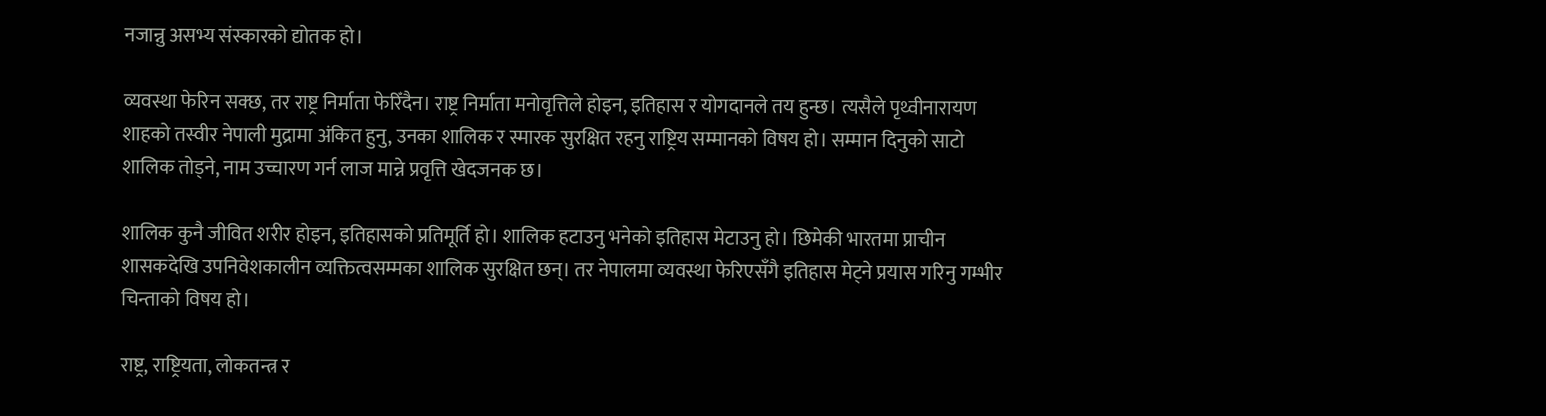नजान्नु असभ्य संस्कारको द्योतक हो।

व्यवस्था फेरिन सक्छ, तर राष्ट्र निर्माता फेरिँदैन। राष्ट्र निर्माता मनोवृत्तिले होइन, इतिहास र योगदानले तय हुन्छ। त्यसैले पृथ्वीनारायण शाहको तस्वीर नेपाली मुद्रामा अंकित हुनु, उनका शालिक र स्मारक सुरक्षित रहनु राष्ट्रिय सम्मानको विषय हो। सम्मान दिनुको साटो शालिक तोड्ने, नाम उच्चारण गर्न लाज मान्ने प्रवृत्ति खेदजनक छ।

शालिक कुनै जीवित शरीर होइन, इतिहासको प्रतिमूर्ति हो। शालिक हटाउनु भनेको इतिहास मेटाउनु हो। छिमेकी भारतमा प्राचीन शासकदेखि उपनिवेशकालीन व्यक्तित्वसम्मका शालिक सुरक्षित छन्। तर नेपालमा व्यवस्था फेरिएसँगै इतिहास मेट्ने प्रयास गरिनु गम्भीर चिन्ताको विषय हो।

राष्ट्र, राष्ट्रियता, लोकतन्त्र र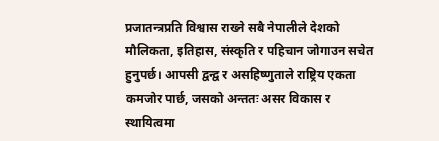प्रजातन्त्रप्रति विश्वास राख्ने सबै नेपालीले देशको मौलिकता, इतिहास, संस्कृति र पहिचान जोगाउन सचेत हुनुपर्छ। आपसी द्वन्द्व र असहिष्णुताले राष्ट्रिय एकता कमजोर पार्छ, जसको अन्ततः असर विकास र स्थायित्वमा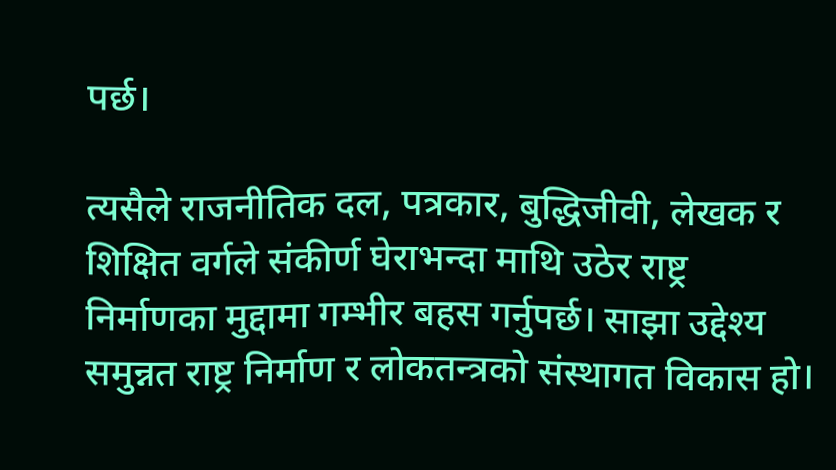पर्छ।

त्यसैले राजनीतिक दल, पत्रकार, बुद्धिजीवी, लेखक र शिक्षित वर्गले संकीर्ण घेराभन्दा माथि उठेर राष्ट्र निर्माणका मुद्दामा गम्भीर बहस गर्नुपर्छ। साझा उद्देश्य समुन्नत राष्ट्र निर्माण र लोकतन्त्रको संस्थागत विकास हो।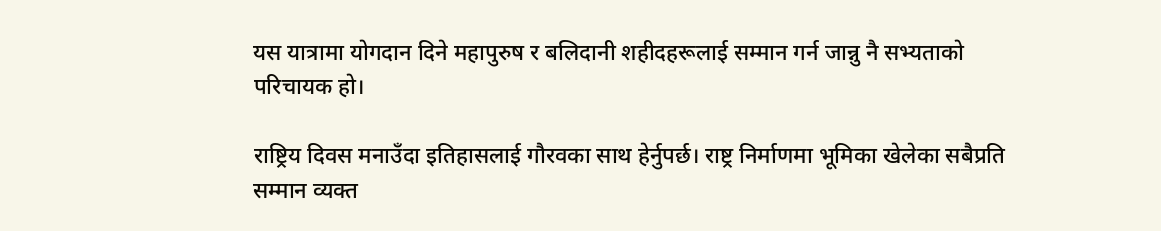यस यात्रामा योगदान दिने महापुरुष र बलिदानी शहीदहरूलाई सम्मान गर्न जान्नु नै सभ्यताको परिचायक हो।

राष्ट्रिय दिवस मनाउँदा इतिहासलाई गौरवका साथ हेर्नुपर्छ। राष्ट्र निर्माणमा भूमिका खेलेका सबैप्रति सम्मान व्यक्त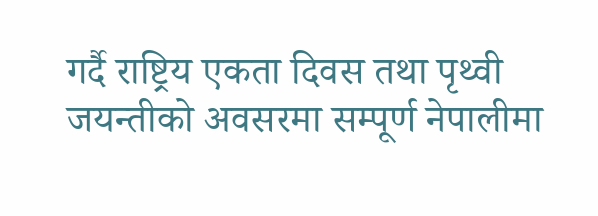गर्दै राष्ट्रिय एकता दिवस तथा पृथ्वी जयन्तीको अवसरमा सम्पूर्ण नेपालीमा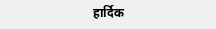हार्दिक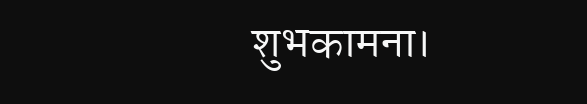शुभकामना।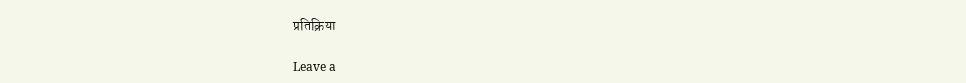प्रतिक्रिया

Leave a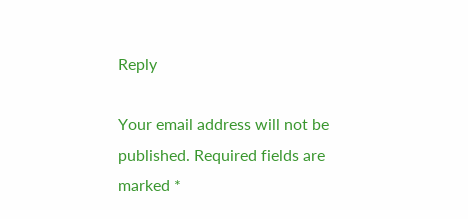Reply

Your email address will not be published. Required fields are marked *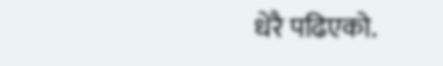धेरै पढिएको.